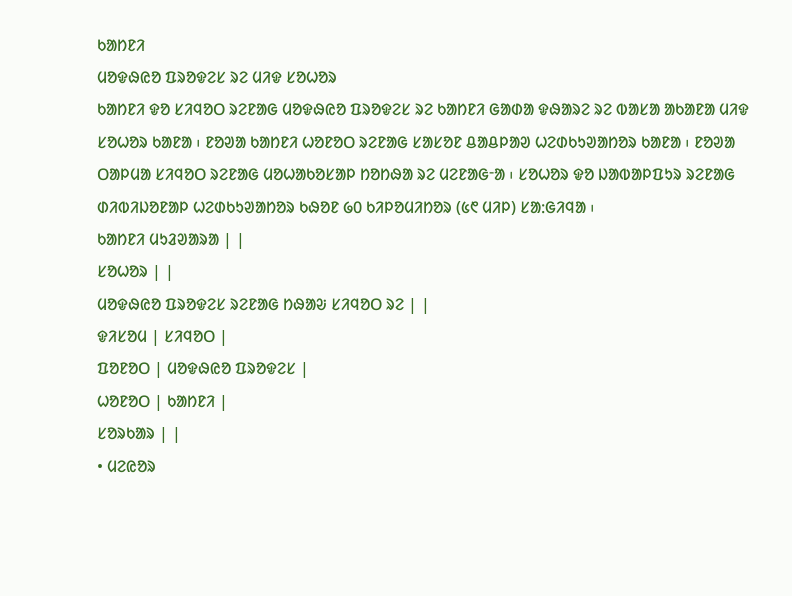ᱠᱟᱴᱱᱤ
ᱢᱚᱫᱷᱭᱚ ᱯᱨᱚᱫᱮᱥ ᱨᱮ ᱢᱤᱫ ᱥᱚᱦᱚᱨ
ᱠᱟᱴᱱᱤ ᱫᱚ ᱥᱤᱧᱚᱛ ᱨᱮᱱᱟᱜ ᱢᱚᱫᱷᱭᱚ ᱯᱨᱚᱫᱮᱥ ᱨᱮ ᱠᱟᱴᱱᱤ ᱜᱟᱰᱟ ᱫᱷᱟᱨᱮ ᱨᱮ ᱵᱟᱥᱟ ᱟᱠᱟᱱᱟ ᱢᱤᱫ ᱥᱚᱦᱚᱨ ᱠᱟᱱᱟ ᱾ ᱱᱚᱣᱟ ᱠᱟᱴᱱᱤ ᱦᱚᱱᱚᱛ ᱨᱮᱱᱟᱜ ᱥᱟᱥᱚᱱ ᱪᱟᱪᱞᱟᱣ ᱦᱮᱰᱠᱩᱣᱟᱴᱚᱨ ᱠᱟᱱᱟ ᱾ ᱱᱚᱣᱟ ᱛᱟᱞᱢᱟ ᱥᱤᱧᱚᱛ ᱨᱮᱱᱟᱜ ᱢᱚᱦᱟᱠᱚᱥᱟᱞ ᱴᱚᱴᱷᱟ ᱨᱮ ᱢᱮᱱᱟᱜᱼᱟ ᱾ ᱥᱚᱦᱚᱨ ᱫᱚ ᱡᱟᱵᱟᱞᱯᱩᱨ ᱨᱮᱱᱟᱜ ᱰᱤᱵᱤᱡᱚᱱᱟᱞ ᱦᱮᱰᱠᱩᱣᱟᱴᱚᱨ ᱠᱷᱚᱱ ᱙᱐ ᱠᱤᱞᱚᱢᱤᱴᱚᱨ (᱕᱖ ᱢᱤᱞ) ᱥᱟᱺᱜᱤᱧᱟ ᱾
ᱠᱟᱴᱱᱤ ᱢᱩᱲᱣᱟᱨᱟ | |
ᱥᱚᱦᱚᱨ | |
ᱢᱚᱫᱷᱭᱚ ᱯᱨᱚᱫᱮᱥ ᱨᱮᱱᱟᱜ ᱴᱷᱟᱶ ᱥᱤᱧᱚᱛ ᱨᱮ | |
ᱫᱤᱥᱚᱢ | ᱥᱤᱧᱚᱛ |
ᱯᱚᱱᱚᱛ | ᱢᱚᱫᱷᱭᱚ ᱯᱨᱚᱫᱮᱥ |
ᱦᱚᱱᱚᱛ | ᱠᱟᱴᱱᱤ |
ᱥᱚᱨᱠᱟᱨ | |
• ᱢᱮᱭᱚᱨ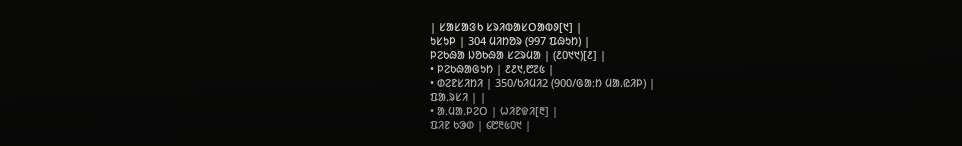| ᱥᱟᱥᱟᱝᱠ ᱥᱨᱤᱵᱟᱥᱛᱟᱵᱽ[᱑] |
ᱩᱥᱩᱞ | 304 ᱢᱤᱴᱚᱨ (997 ᱯᱷᱩᱴ) |
ᱞᱮᱠᱷᱟ ᱡᱚᱠᱷᱟ ᱥᱮᱨᱢᱟ | (᱒᱐᱑᱑)[᱒] |
• ᱞᱮᱠᱷᱟᱜᱩᱴ | ᱒᱒᱑,᱘᱗᱕ |
• ᱰᱮᱱᱥᱤᱴᱤ | 350/ᱠᱤᱢᱤ2 (900/ᱜᱟᱺᱴ ᱢᱟᱹᱭᱤᱞ) |
ᱯᱟᱹᱨᱥᱤ | |
• ᱟᱹᱢᱟᱹᱞᱮᱛ | ᱦᱤᱱᱫᱤ[᱓] |
ᱯᱤᱱ ᱠᱳᱰ | ᱔᱘᱓᱕᱐᱑ |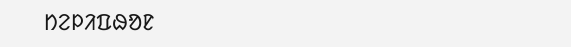ᱴᱮᱞᱤᱯᱷᱚᱱ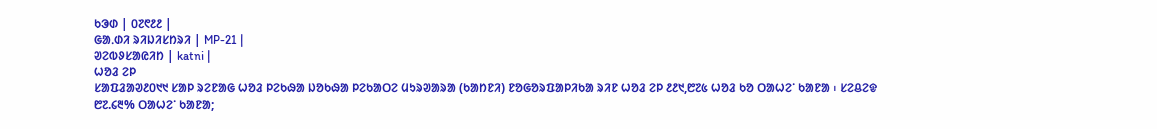ᱠᱳᱰ | ᱐᱗᱖᱒᱒ |
ᱜᱟᱹᱰᱤ ᱨᱤᱡᱤᱥᱴᱨᱤ | MP-21 |
ᱣᱮᱵᱽᱥᱟᱭᱤᱴ | katni |
ᱦᱚᱲ ᱮᱞ
ᱥᱟᱯᱲᱟᱣ᱒᱐᱑᱑ ᱥᱟᱞ ᱨᱮᱱᱟᱜ ᱦᱚᱲ ᱞᱮᱠᱷᱟ ᱡᱚᱠᱷᱟ ᱞᱮᱠᱟᱛᱮ ᱢᱩᱨᱣᱟᱨᱟ (ᱠᱟᱴᱱᱤ) ᱱᱚᱜᱚᱨᱯᱟᱞᱤᱠᱟ ᱨᱤᱱ ᱦᱚᱲ ᱮᱞ ᱒᱒᱑,᱘᱗᱕ ᱦᱚᱲ ᱠᱚ ᱛᱟᱦᱮᱸ ᱠᱟᱱᱟ ᱾ ᱥᱮᱪᱮᱫ ᱘᱗.᱔᱓% ᱛᱟᱦᱮᱸ ᱠᱟᱱᱟ;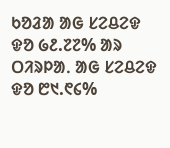ᱠᱚᱲᱟ ᱟᱜ ᱥᱮᱪᱮᱫ ᱫᱚ ᱙᱒.᱗᱗% ᱟᱨ ᱛᱤᱨᱞᱟᱹ ᱟᱜ ᱥᱮᱪᱮᱫ ᱫᱚ ᱘᱑.᱖᱔%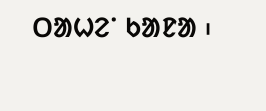ᱛᱟᱦᱮᱸ ᱠᱟᱱᱟ ᱾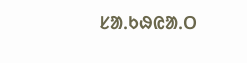ᱥᱟᱹᱠᱷᱭᱟᱹᱛ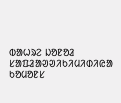ᱵᱟᱦᱨᱮ ᱡᱚᱱᱚᱲ
ᱥᱟᱯᱲᱟᱣᱣᱤᱠᱤᱢᱤᱰᱤᱭᱟ ᱠᱚᱢᱚᱱᱥ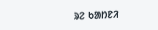ᱨᱮ ᱠᱟᱴᱱᱤ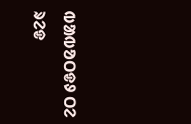ᱵᱟᱵᱚᱛᱫᱽ ᱛᱮ ᱨᱮᱫ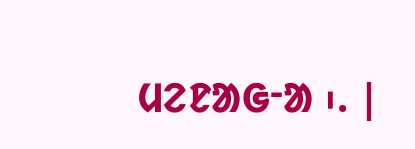ᱢᱮᱱᱟᱜᱼᱟ ᱾. |